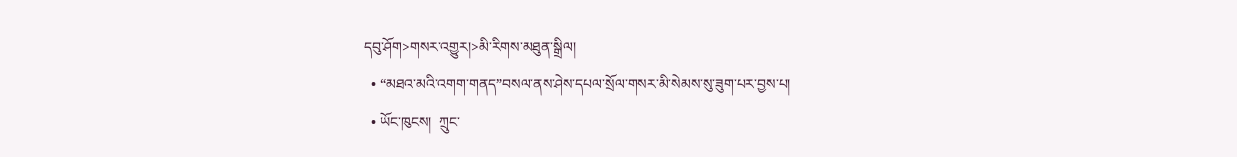དབུ་ཤོག>གསར་འགྱུར།>མི་རིགས་མཐུན་སྒྲིལ།
  • “མཐའ་མའི་འགག་གནད”བསལ་ནས་ཤེས་དཔལ་སྲོལ་གསར་མི་སེམས་སུ་ཟུག་པར་བྱས་པ།
  • ཡོང་ཁུངས།  ཀྲུང་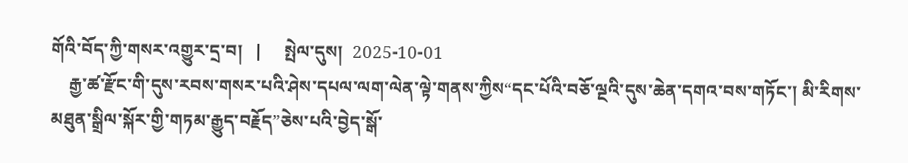གོའི་བོད་ཀྱི་གསར་འགྱུར་དྲ་བ།   |     སྤེལ་དུས།  2025-10-01
    རྒྱ་ཚ་རྫོང་གི་དུས་རབས་གསར་པའི་ཤེས་དཔལ་ལག་ལེན་ལྟེ་གནས་ཀྱིས“དང་པོའི་བཅོ་ལྔའི་དུས་ཆེན་དགའ་བས་གཏོང་། མི་རིགས་མཐུན་སྒྲིལ་སྐོར་གྱི་གཏམ་རྒྱུད་བརྗོད”ཅེས་པའི་བྱེད་སྒོ་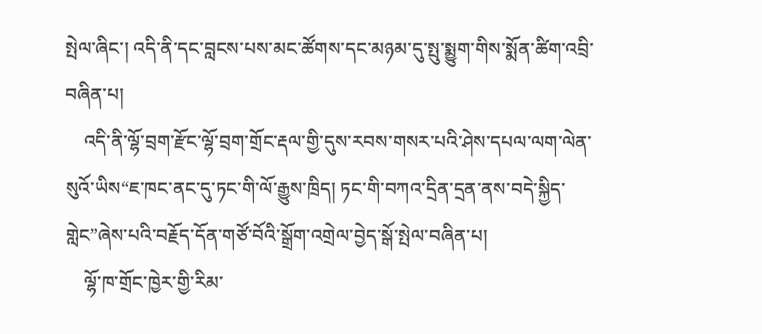སྤེལ་ཞིང་། འདི་ནི་དང་བླངས་པས་མང་ཚོགས་དང་མཉམ་དུ་སྤུ་སྨྱུག་གིས་སྨོན་ཚིག་འབྲི་བཞིན་པ།
    འདི་ནི་ལྷོ་བྲག་རྫོང་ལྷོ་བྲག་གྲོང་རྡལ་གྱི་དུས་རབས་གསར་པའི་ཤེས་དཔལ་ལག་ལེན་སུའོ་ཡིས“ཇ་ཁང་ནང་དུ་ཏང་གི་ལོ་རྒྱུས་ཁྲིད། ཏང་གི་བཀའ་དྲིན་དྲན་ནས་བདེ་སྐྱིད་གླེང”ཞེས་པའི་བརྗོད་དོན་གཙོ་བོའི་སྒྲོག་འགྲེལ་བྱེད་སྒོ་སྤེལ་བཞིན་པ།
    ལྷོ་ཁ་གྲོང་ཁྱེར་གྱི་རིམ་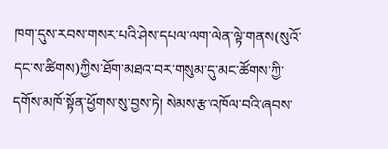ཁག་དུས་རབས་གསར་པའི་ཤེས་དཔལ་ལག་ལེན་ལྟེ་གནས(སུའོ་དང་ས་ཚིགས)ཀྱིས་ཐོག་མཐའ་བར་གསུམ་དུ་མང་ཚོགས་ཀྱི་དགོས་མཁོ་སྟོན་ཕྱོགས་སུ་བྱས་ཏེ། སེམས་རྩ་འཁོལ་བའི་ཞབས་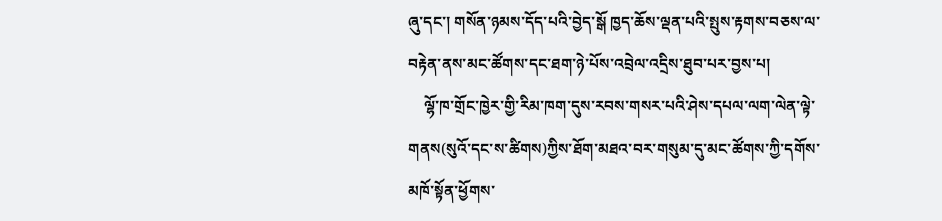ཞུ་དང་། གསོན་ཉམས་དོད་པའི་བྱེད་སྒོ ཁྱད་ཆོས་ལྡན་པའི་སྤུས་རྟགས་བཅས་ལ་བརྟེན་ནས་མང་ཚོགས་དང་ཐག་ཉེ་པོས་འབྲེལ་འདྲིས་ཐུབ་པར་བྱས་པ།
    ལྷོ་ཁ་གྲོང་ཁྱེར་གྱི་རིམ་ཁག་དུས་རབས་གསར་པའི་ཤེས་དཔལ་ལག་ལེན་ལྟེ་གནས(སུའོ་དང་ས་ཚིགས)ཀྱིས་ཐོག་མཐའ་བར་གསུམ་དུ་མང་ཚོགས་ཀྱི་དགོས་མཁོ་སྟོན་ཕྱོགས་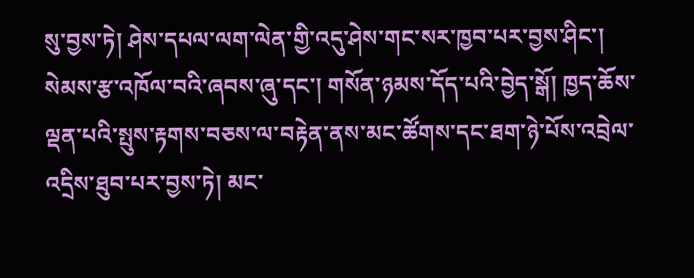སུ་བྱས་ཏེ། ཤེས་དཔལ་ལག་ལེན་གྱི་འདུ་ཤེས་གང་སར་ཁྱབ་པར་བྱས་ཤིང་། སེམས་རྩ་འཁོལ་བའི་ཞབས་ཞུ་དང་། གསོན་ཉམས་དོད་པའི་བྱེད་སྒོ། ཁྱད་ཆོས་ལྡན་པའི་སྤུས་རྟགས་བཅས་ལ་བརྟེན་ནས་མང་ཚོགས་དང་ཐག་ཉེ་པོས་འབྲེལ་འདྲིས་ཐུབ་པར་བྱས་ཏེ། མང་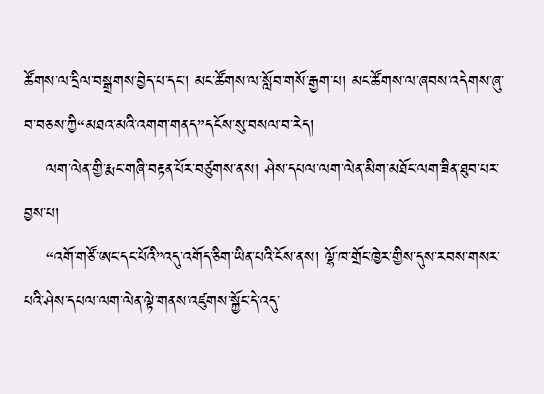ཚོགས་ལ་དྲིལ་བསྒྲགས་བྱེད་པ་དང་། མང་ཚོགས་ལ་སློབ་གསོ་རྒྱག་པ། མང་ཚོགས་ལ་ཞབས་འདེགས་ཞུ་བ་བཅས་ཀྱི“མཐའ་མའི་འགག་གནད”དངོས་སུ་བསལ་བ་རེད།
    ལག་ལེན་གྱི་རྨང་གཞི་བརྟན་པོར་བཙུགས་ནས། ཤེས་དཔལ་ལག་ལེན་མིག་མཐོང་ལག་ཟིན་ཐུབ་པར་བྱས་པ།
    “འགོ་གཙོ་ཨང་དང་པོའི”འདུ་འགོད་ཅིག་ཡིན་པའི་ངོས་ནས། ལྷོ་ཁ་གྲོང་ཁྱེར་གྱིས་དུས་རབས་གསར་པའི་ཤེས་དཔལ་ལག་ལེན་ལྟེ་གནས་འཛུགས་སྐྱོང་དེ་འདུ་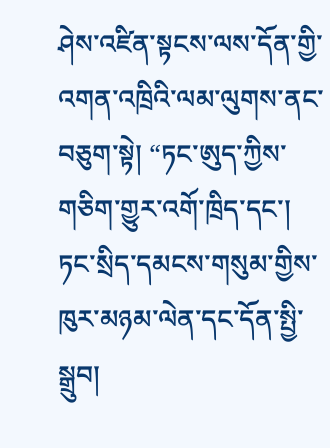ཤེས་འཛིན་སྟངས་ལས་དོན་གྱི་འགན་འཁྲིའི་ལམ་ལུགས་ནང་བཅུག་སྟེ། “ཏང་ཨུད་ཀྱིས་གཅིག་གྱུར་འགོ་ཁྲིད་དང་། ཏང་སྲིད་དམངས་གསུམ་གྱིས་ཁུར་མཉམ་ལེན་དང་དོན་སྤྱི་སྒྲུབ།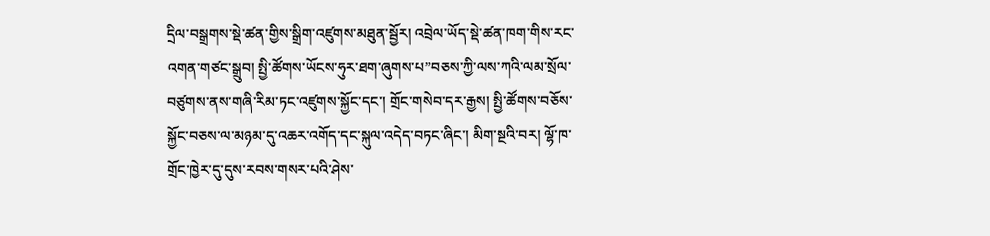དྲིལ་བསྒྲགས་སྡེ་ཚན་གྱིས་སྒྲིག་འཛུགས་མཐུན་སྦྱོར། འབྲེལ་ཡོད་སྡེ་ཚན་ཁག་གིས་རང་འགན་གཙང་སྒྲུབ། སྤྱི་ཚོགས་ཡོངས་ཧུར་ཐག་ཞུགས་པ”བཅས་ཀྱི་ལས་ཀའི་ལམ་སྲོལ་བཙུགས་ནས་གཞི་རིམ་ཏང་འཛུགས་སྐྱོང་དང་། གྲོང་གསེབ་དར་རྒྱས། སྤྱི་ཚོགས་བཅོས་སྐྱོང་བཅས་ལ་མཉམ་དུ་འཆར་འགོད་དང་སྐུལ་འདེད་བཏང་ཞིང་། མིག་སྔའི་བར། ལྷོ་ཁ་གྲོང་ཁྱེར་དུ་དུས་རབས་གསར་པའི་ཤེས་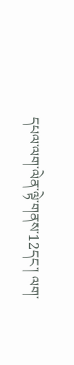དཔལ་ལག་ལེན་ལྟེ་གནས་12དང་། ལག་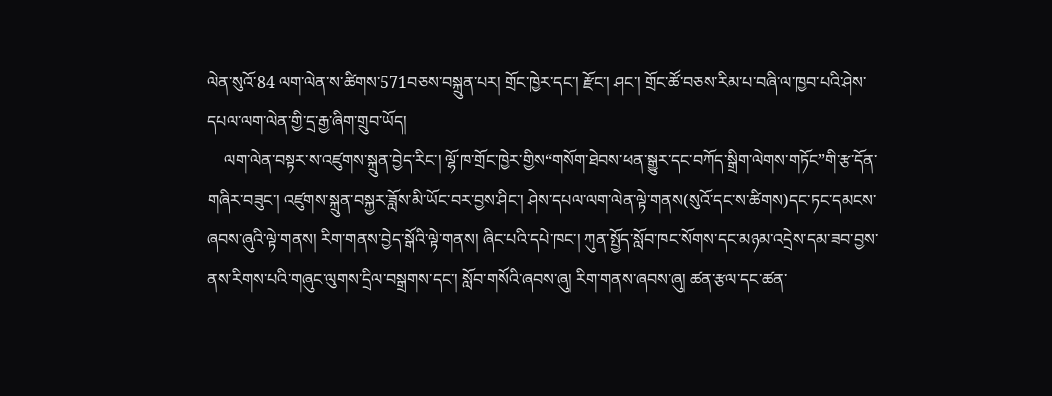ལེན་སུའོ་84 ལག་ལེན་ས་ཚིགས་571བཅས་བསྐྲུན་པར། གྲོང་ཁྱེར་དང་། རྫོང་། ཤང་། གྲོང་ཚོ་བཅས་རིམ་པ་བཞི་ལ་ཁྱབ་པའི་ཤེས་དཔལ་ལག་ལེན་གྱི་དྲ་རྒྱ་ཞིག་གྲུབ་ཡོད།
    ལག་ལེན་བསྟར་ས་འཛུགས་སྐྲུན་བྱེད་རིང་། ལྷོ་ཁ་གྲོང་ཁྱེར་གྱིས“གསོག་ཐེབས་ཕན་སྒྱུར་དང་བཀོད་སྒྲིག་ལེགས་གཏོང”གི་རྩ་དོན་གཞིར་བཟུང་། འཛུགས་སྐྲུན་བསྐྱར་ཟློས་མི་ཡོང་བར་བྱས་ཤིང་། ཤེས་དཔལ་ལག་ལེན་ལྟེ་གནས(སུའོ་དང་ས་ཚིགས)དང་ཏང་དམངས་ཞབས་ཞུའི་ལྟེ་གནས། རིག་གནས་བྱེད་སྒོའི་ལྟེ་གནས། ཞིང་པའི་དཔེ་ཁང་། ཀུན་སྤྱོད་སློབ་ཁང་སོགས་དང་མཉམ་འདྲེས་དམ་ཟབ་བྱས་ནས་རིགས་པའི་གཞུང་ལུགས་དྲིལ་བསྒྲགས་དང་། སློབ་གསོའི་ཞབས་ཞུ། རིག་གནས་ཞབས་ཞུ། ཚན་རྩལ་དང་ཚན་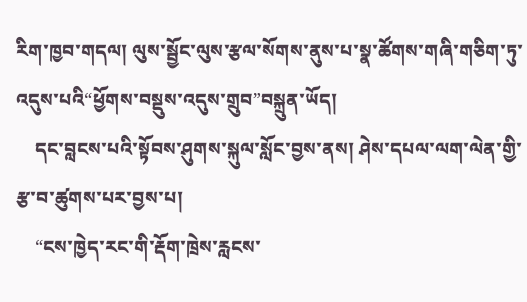རིག་ཁྱབ་གདལ། ལུས་སྦྱོང་ལུས་རྩལ་སོགས་ནུས་པ་སྣ་ཚོགས་གཞི་གཅིག་ཏུ་འདུས་པའི“ཕྱོགས་བསྡུས་འདུས་གྲུབ”བསྐྲུན་ཡོད།
    དང་བླངས་པའི་སྟོབས་ཤུགས་སྐུལ་སློང་བྱས་ནས། ཤེས་དཔལ་ལག་ལེན་གྱི་རྩ་བ་ཚུགས་པར་བྱས་པ།
    “ངས་ཁྱེད་རང་གི་རྡོག་ཁྲེས་རླངས་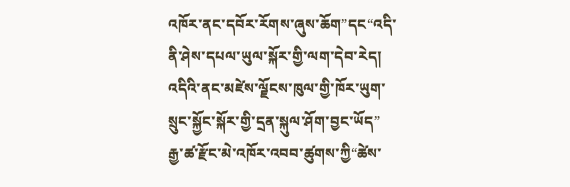འཁོར་ནང་དབོར་རོགས་ཞུས་ཆོག”དང“འདི་ནི་ཤེས་དཔལ་ཡུལ་སྐོར་གྱི་ལག་དེབ་རེད། འདིའི་ནང་མཛེས་ལྗོངས་ཁུལ་གྱི་ཁོར་ཡུག་སྲུང་སྐྱོང་སྐོར་གྱི་དྲན་སྐུལ་ཤོག་བྱང་ཡོད” རྒྱ་ཚ་རྫོང་མེ་འཁོར་འབབ་ཚུགས་ཀྱི“ཚེས་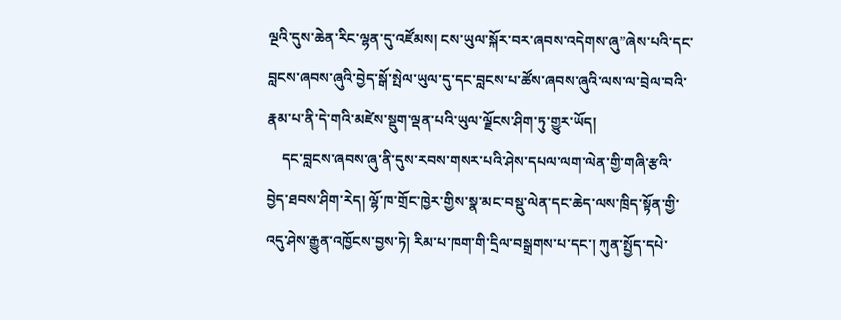ལྔའི་དུས་ཆེན་རིང་ལྷན་དུ་འཛོམས། ངས་ཡུལ་སྐོར་བར་ཞབས་འདེགས་ཞུ”ཞེས་པའི་དང་བླངས་ཞབས་ཞུའི་བྱེད་སྒོ་སྤེལ་ཡུལ་དུ་དང་བླངས་པ་ཚོས་ཞབས་ཞུའི་ལས་ལ་བྲེལ་བའི་རྣམ་པ་ནི་དེ་གའི་མཛེས་སྡུག་ལྡན་པའི་ཡུལ་ལྗོངས་ཤིག་ཏུ་གྱུར་ཡོད།
    དང་བླངས་ཞབས་ཞུ་ནི་དུས་རབས་གསར་པའི་ཤེས་དཔལ་ལག་ལེན་གྱི་གཞི་རྩའི་བྱེད་ཐབས་ཤིག་རེད། ལྷོ་ཁ་གྲོང་ཁྱེར་གྱིས་སྣ་མང་བསྡུ་ལེན་དང་ཆེད་ལས་ཁྲིད་སྟོན་གྱི་འདུ་ཤེས་རྒྱུན་འཁྱོངས་བྱས་ཏེ། རིམ་པ་ཁག་གི་དྲིལ་བསྒྲགས་པ་དང་། ཀུན་སྤྱོད་དཔེ་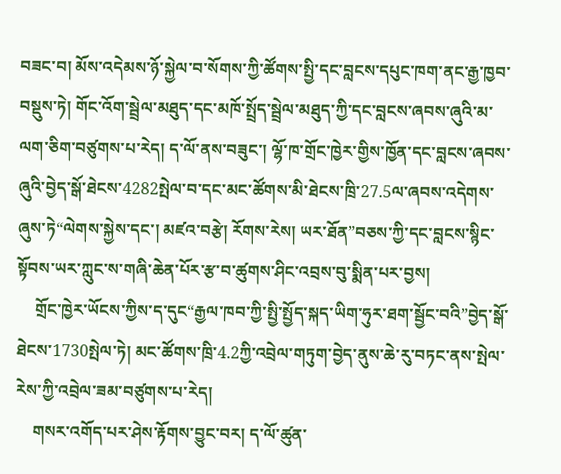བཟང་བ། མོས་འདེམས་ཉོ་སྐྱེལ་བ་སོགས་ཀྱི་ཚོགས་སྤྱི་དང་བླངས་དཔུང་ཁག་ནང་རྒྱ་ཁྱབ་བསྡུས་ཏེ། གོང་འོག་སྦྲེལ་མཐུད་དང་མཁོ་སྤྲོད་སྦྲེལ་མཐུད་ཀྱི་དང་བླངས་ཞབས་ཞུའི་མ་ལག་ཅིག་བཙུགས་པ་རེད། ད་ལོ་ནས་བཟུང་། ལྷོ་ཁ་གྲོང་ཁྱེར་གྱིས་ཁྱོན་དང་བླངས་ཞབས་ཞུའི་བྱེད་སྒོ་ཐེངས་4282སྤེལ་བ་དང་མང་ཚོགས་མི་ཐེངས་ཁྲི་27.5ལ་ཞབས་འདེགས་ཞུས་ཏེ“ལེགས་སྐྱེས་དང་། མཛའ་བརྩེ། རོགས་རེས། ཡར་ཐོན”བཅས་ཀྱི་དང་བླངས་སྙིང་སྟོབས་ཡར་ཀླུང་ས་གཞི་ཆེན་པོར་རྩ་བ་ཚུགས་ཤིང་འབྲས་བུ་སྨིན་པར་བྱས།
    གྲོང་ཁྱེར་ཡོངས་ཀྱིས་ད་དུང“རྒྱལ་ཁབ་ཀྱི་སྤྱི་སྤྱོད་སྐད་ཡིག་ཧུར་ཐག་སྦྱོང་བའི”བྱེད་སྒོ་ཐེངས་1730སྤེལ་ཏེ། མང་ཚོགས་ཁྲི་4.2ཀྱི་འབྲེལ་གཏུག་བྱེད་ནུས་ཆེ་རུ་བཏང་ནས་སྤེལ་རེས་ཀྱི་འབྲེལ་ཟམ་བཙུགས་པ་རེད།
    གསར་འགོད་པར་ཤེས་རྟོགས་བྱུང་བར། ད་ལོ་ཚུན་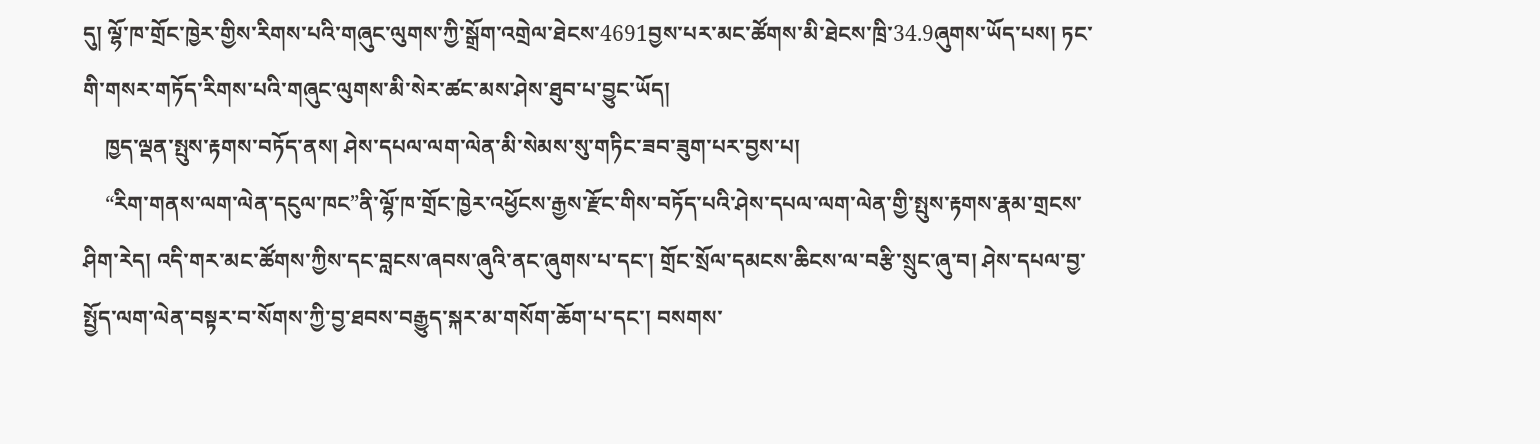དུ། ལྷོ་ཁ་གྲོང་ཁྱེར་གྱིས་རིགས་པའི་གཞུང་ལུགས་ཀྱི་སྒྲོག་འགྲེལ་ཐེངས་4691བྱས་པར་མང་ཚོགས་མི་ཐེངས་ཁྲི་34.9ཞུགས་ཡོད་པས། ཏང་གི་གསར་གཏོད་རིགས་པའི་གཞུང་ལུགས་མི་སེར་ཚང་མས་ཤེས་ཐུབ་པ་བྱུང་ཡོད།
    ཁྱད་ལྡན་སྤུས་རྟགས་བཏོད་ནས། ཤེས་དཔལ་ལག་ལེན་མི་སེམས་སུ་གཏིང་ཟབ་ཟུག་པར་བྱས་པ།
    “རིག་གནས་ལག་ལེན་དངུལ་ཁང”ནི་ལྷོ་ཁ་གྲོང་ཁྱེར་འཕྱོངས་རྒྱས་རྫོང་གིས་བཏོད་པའི་ཤེས་དཔལ་ལག་ལེན་གྱི་སྤུས་རྟགས་རྣམ་གྲངས་ཤིག་རེད། འདི་གར་མང་ཚོགས་ཀྱིས་དང་བླངས་ཞབས་ཞུའི་ནང་ཞུགས་པ་དང་། གྲོང་སྲོལ་དམངས་ཆིངས་ལ་བརྩི་སྲུང་ཞུ་བ། ཤེས་དཔལ་བྱ་སྤྱོད་ལག་ལེན་བསྟར་བ་སོགས་ཀྱི་བྱ་ཐབས་བརྒྱུད་སྐར་མ་གསོག་ཆོག་པ་དང་། བསགས་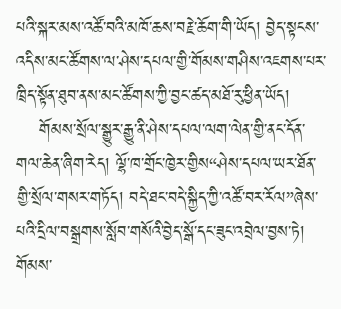པའི་སྐར་མས་འཚོ་བའི་མཁོ་ཆས་བརྗེ་ཆོག་གི་ཡོད། བྱེད་སྟངས་འདིས་མང་ཚོགས་ལ་ཤེས་དཔལ་གྱི་གོམས་གཤིས་འཇགས་པར་ཁྲིད་སྟོན་ཐུབ་ནས་མང་ཚོགས་ཀྱི་བྱང་ཚད་མཐོ་རུ་ཕྱིན་ཡོད།
    གོམས་སྲོལ་སྒྱུར་རྒྱུ་ནི་ཤེས་དཔལ་ལག་ལེན་གྱི་ནང་དོན་གལ་ཆེན་ཞིག་རེད། ལྷོ་ཁ་གྲོང་ཁྱེར་གྱིས“ཤེས་དཔལ་ཡར་ཐོན་གྱི་སྲོལ་གསར་གཏོད། བདེ་ཐང་བདེ་སྐྱིད་ཀྱི་འཚོ་བར་རོལ”ཞེས་པའི་དྲིལ་བསྒྲགས་སློབ་གསོའི་བྱེད་སྒོ་དང་ཟུང་འབྲེལ་བྱས་ཏེ། གོམས་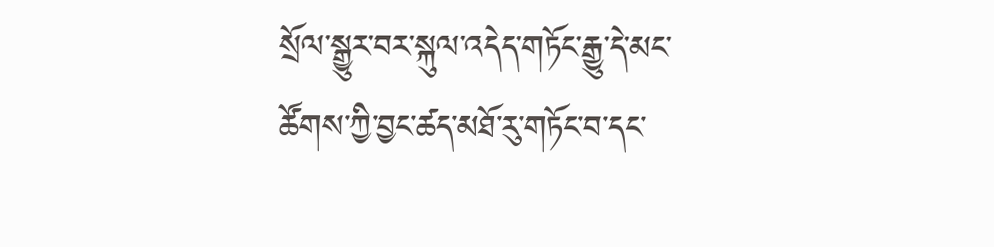སྲོལ་སྒྱུར་བར་སྐུལ་འདེད་གཏོང་རྒྱུ་དེ་མང་ཚོགས་ཀྱི་བྱང་ཚད་མཐོ་རུ་གཏོང་བ་དང་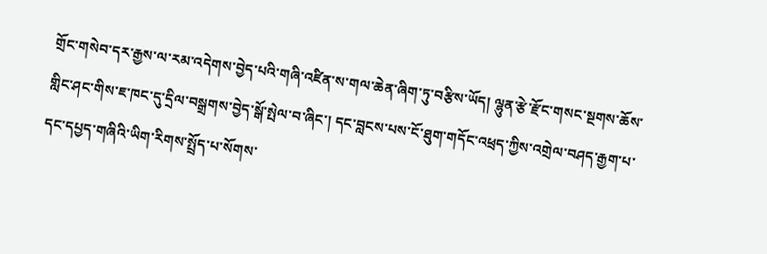གྲོང་གསེབ་དར་རྒྱས་ལ་རམ་འདེགས་བྱེད་པའི་གཞི་འཛིན་ས་གལ་ཆེན་ཞིག་ཏུ་བརྩིས་ཡོད། ལྷུན་རྩེ་རྫོང་གསང་སྔགས་ཆོས་གླིང་ཤང་གིས་ཇ་ཁང་དུ་དྲིལ་བསྒྲགས་བྱེད་སྒོ་སྤེལ་བ་ཞིང་། དང་བླངས་པས་ངོ་ཐུག་གདོང་འཕྲད་ཀྱིས་འགྲེལ་བཤད་རྒྱག་པ་དང་དཔྱད་གཞིའི་ཡིག་རིགས་སྤྲོད་པ་སོགས་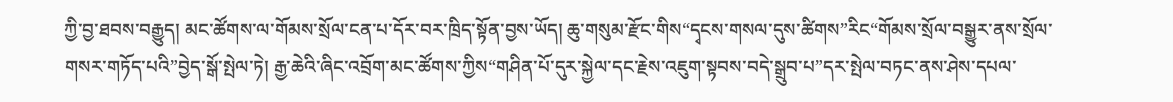ཀྱི་བྱ་ཐབས་བརྒྱུད། མང་ཚོགས་ལ་གོམས་སྲོལ་ངན་པ་དོར་བར་ཁྲིད་སྟོན་བྱས་ཡོད། ཆུ་གསུམ་རྫོང་གིས“དྭངས་གསལ་དུས་ཚིགས”རིང“གོམས་སྲོལ་བསྒྱུར་ནས་སྲོལ་གསར་གཏོད་པའི”བྱེད་སྒོ་སྤེལ་ཏེ། རྒྱ་ཆེའི་ཞིང་འབྲོག་མང་ཚོགས་ཀྱིས“གཤིན་པོ་དུར་སྐྱེལ་དང་རྗེས་འཇུག་སྟབས་བདེ་སྒྲུབ་པ”དར་སྤེལ་བཏང་ནས་ཤེས་དཔལ་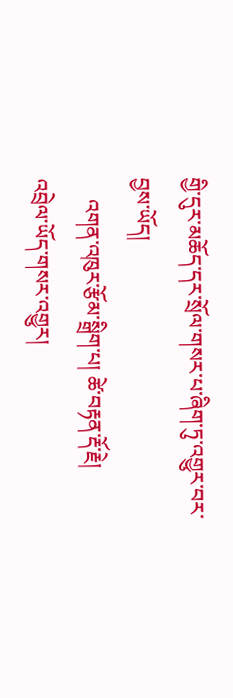གྱི་དུར་མཆོད་དར་སྲོལ་གསར་པ་ཞིག་ཏུ་འགྱུར་བར་བྱས་ཡོད།
    འགན་འཁུར་རྩོམ་སྒྲིག་པ། ཚེ་བརྟན་རྡོ་རྗེ།
འབྲེལ་ཡོད་གསར་འགྱུར།